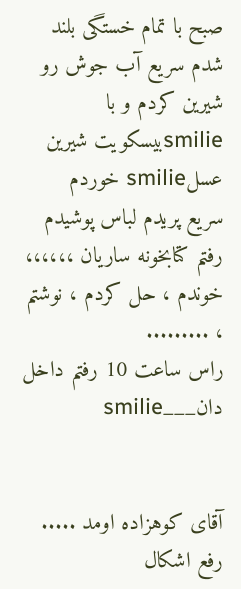صبح با تمام خستگی بلند شدم سریع آب جوش رو شیرین کردم و با smilieبیسکویت شیرین عسلsmilie خوردم
سریع پریدم لباس پوشیدم رفتم کتابخونه ساریان ،،،،،، خوندم ، حل کردم ، نوشتم ، .........
راس ساعت 10 رفتم داخل دان___smilie


آقای کوهزاده اومد ..... رفع اشکال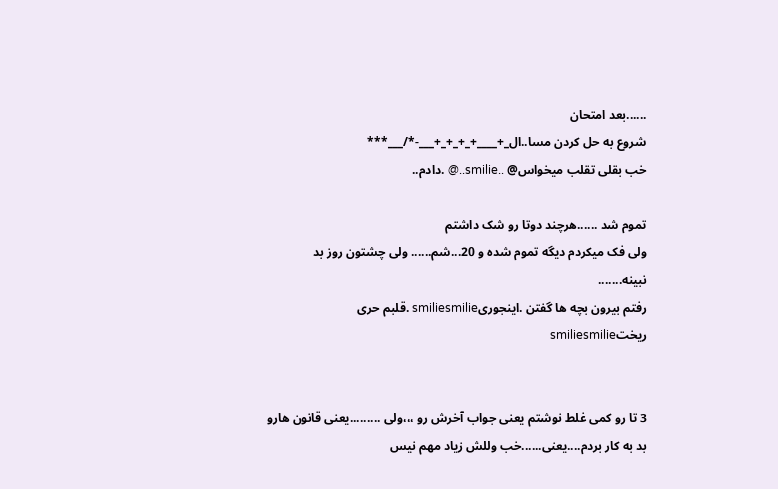......بعد امتحان
شروع به حل کردن مسا..ال_+____+_+_+_+___-*/___***
خب بقلی تقلب میخواس@ ..smilie..@ .دادم..

تموم شد ......هرچند دوتا رو شک داشتم
ولی فک میکردم دیگه تموم شده و 20...شم...... ولی چشتون روز بد نبینه.......
رفتم بیرون بچه ها گفتن .اینجوریsmiliesmilie .قلبم حری ریختsmiliesmilie


3 تا رو کمی غلط نوشتم یعنی جواب آخرش رو ،،،ولی .........یعنی قانون هارو بد به کار بردم....یعنی......خب وللش زیاد مهم نیس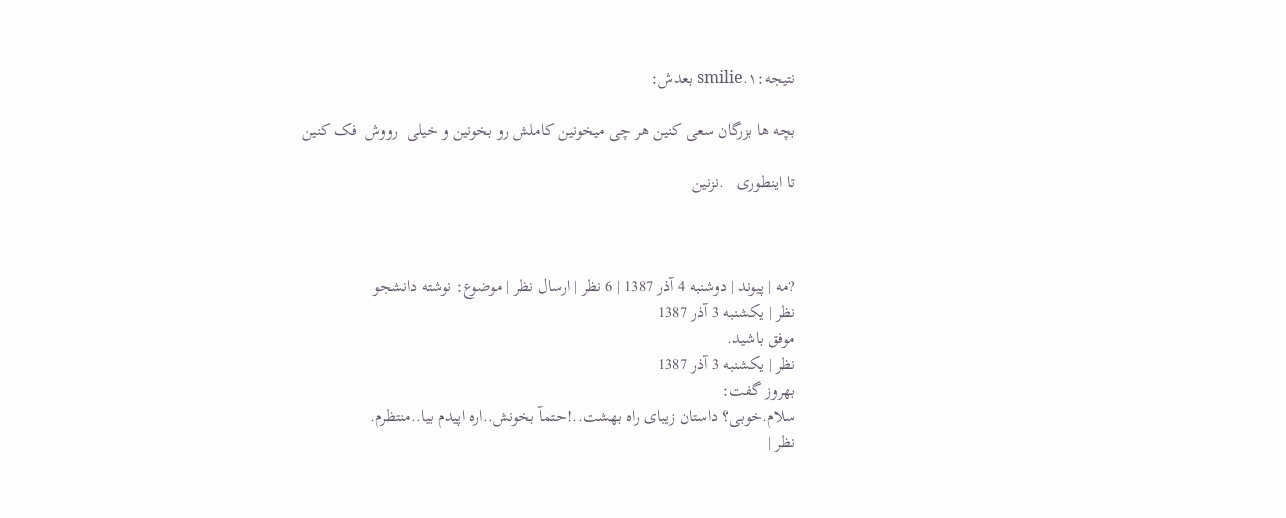نتیجه:۱.smilie بعدش:

بچه ها بزرگان سعی کنین هر چی میخونین کاملش رو بخونین و خیلی  رووش  فک کنین

تا اینطوری   .نزنین



?مه | پیوند | دوشنبه 4 آذر 1387 | 6 نظر | ارسال نظر | موضوع: نوشته دانشجو
نظر | يكشنبه 3 آذر 1387
موفق باشيد.
نظر | يكشنبه 3 آذر 1387
بهروز گفت:
سلام.خوبی؟ داستان زیبای راه بهشت..!حتمآ بخونش..اره اپیدم بیا..منتظرم.
نظر |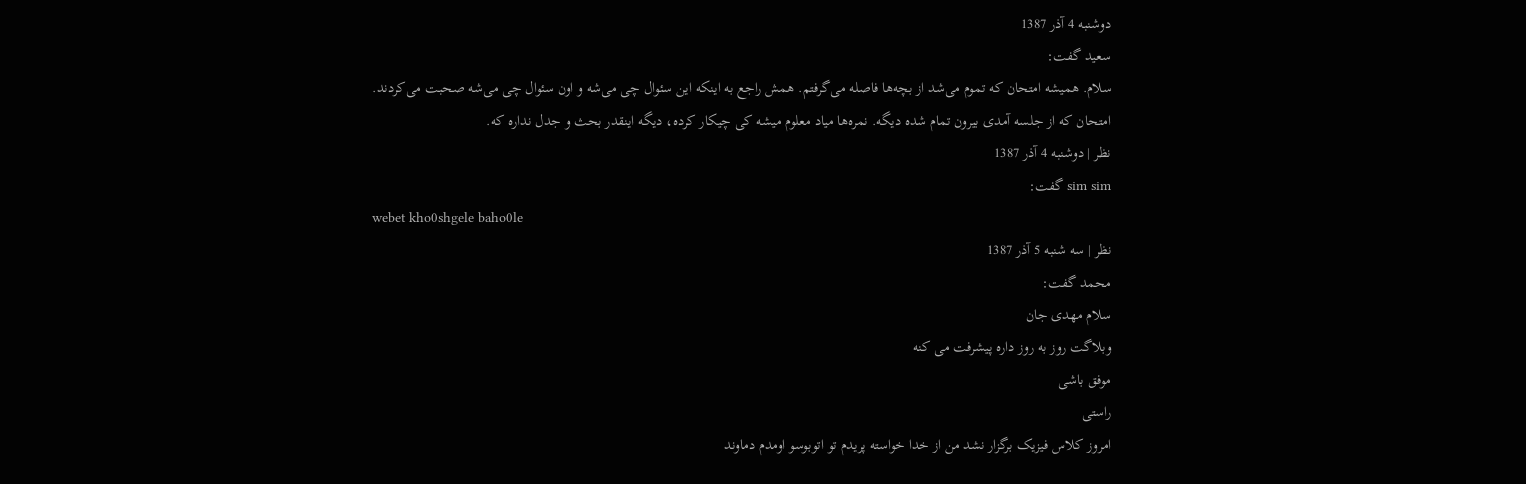دوشنبه 4 آذر 1387
سعید گفت:
سلام. هميشه امتحان که تموم می‌شد از بچه‌ها فاصله می‌گرفتم. همش راجع به اينکه اين سئوال چی می‌شه و اون سئوال چی می‌شه صحبت می‌کردند.
امتحان که از جلسه آمدی بيرون تمام شده ديگه. نمره‌ها مياد معلوم ميشه کی چيکار کرده، ديگه اينقدر بحث و جدل نداره که.
نظر | دوشنبه 4 آذر 1387
sim sim گفت:
webet kho0shgele baho0le
نظر | سه شنبه 5 آذر 1387
محمد گفت:
سلام مهدی جان
وبلاگت روز به روز داره پیشرفت می کنه
موفق باشی
راستی
امروز کلاس فيزيک برگزار نشد من از خدا خواسته پريدم تو اتوبوسو اومدم دماوند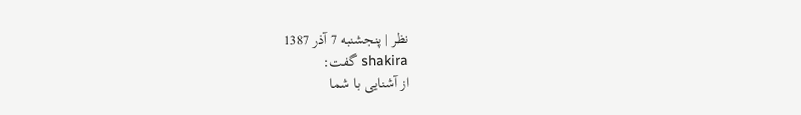نظر | پنجشنبه 7 آذر 1387
shakira گفت:
از آشنايی با شما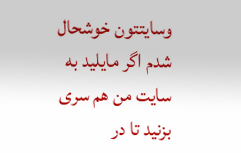وسایتتون خوشحال شدم اگر مايليد به سايت من هم سری بزنيد تا در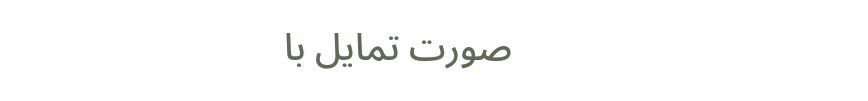صورت تمايل با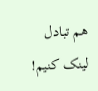هم تبادل لينک کنيم!